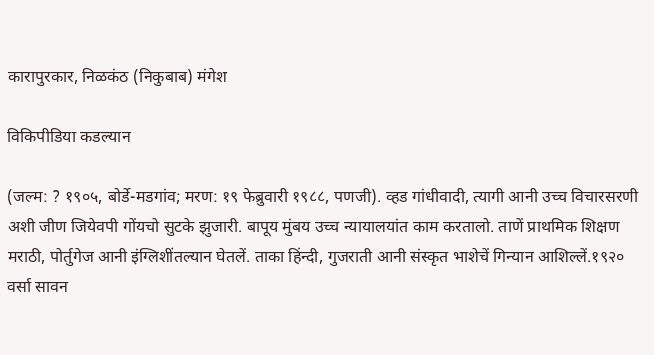कारापुरकार, निळकंठ (निकुबाब) मंगेश

विकिपीडिया कडल्यान

(जल्म: ? १९०५, बोर्डे-मडगांव; मरण: १९ फेब्रुवारी १९८८, पणजी). व्हड गांधीवादी, त्यागी आनी उच्च विचारसरणी अशी जीण जियेवपी गोंयचो सुटके झुजारी. बापूय मुंबय उच्च न्यायालयांत काम करतालो. ताणें प्राथमिक शिक्षण मराठी, पोर्तुगेज आनी इंग्लिशींतल्यान घेतलें. ताका हिंन्दी, गुजराती आनी संस्कृत भाशेचें गिन्यान आशिल्लें.१९२० वर्सा सावन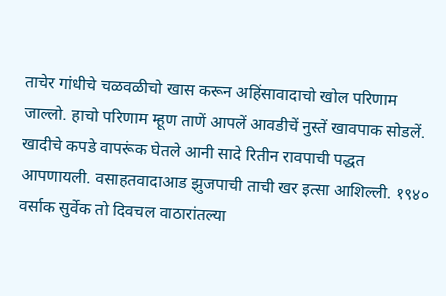ताचेर गांधीचे चळवळीचो खास करून अहिंसावादाचो खोल परिणाम जाल्लो. हाचो परिणाम म्हूण ताणें आपलें आवडीचें नुस्तें खावपाक सोडलें. खादीचे कपडे वापरूंक घेतले आनी सादे रितीन रावपाची पद्धत आपणायली. वसाहतवादाआड झुजपाची ताची खर इत्सा आशिल्ली. १९४० वर्साक सुर्वेक तो दिवचल वाठारांतल्या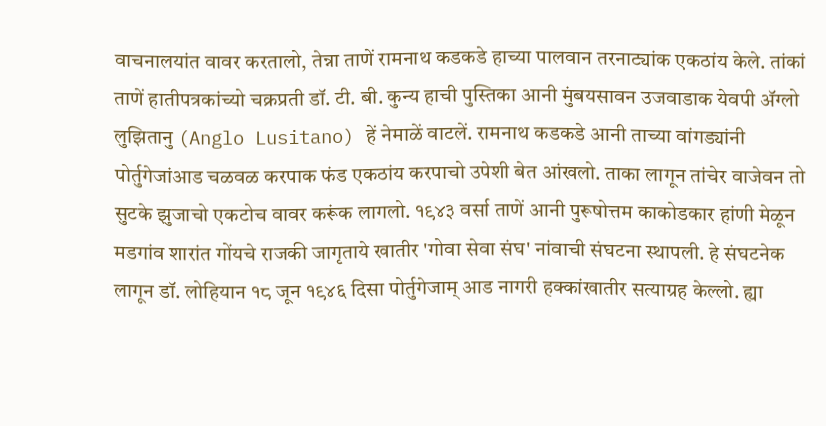वाचनालयांत वावर करतालो, तेन्ना ताणें रामनाथ कडकडे हाच्या पालवान तरनाट्यांक एकठांय केले. तांकां ताणें हातीपत्रकांच्यो चक्रप्रती डॉ. टी. बी. कुन्य हाची पुस्तिका आनी मुंबयसावन उजवाडाक येवपी ॲग्लो लुझितानु (Anglo Lusitano) हें नेमाळें वाटलें. रामनाथ कडकडे आनी ताच्या वांगड्यांनी पोर्तुगेजांआड चळवळ करपाक फंड एकठांय करपाचो उपेशी बेत आंखलो. ताका लागून तांचेर वाजेवन तो सुटके झुजाचो एकटोच वावर करूंक लागलो. १९४३ वर्सा ताणें आनी पुरूषोत्तम काकोडकार हांणी मेळून मडगांव शारांत गोंयचे राजकी जागृताये खातीर 'गोवा सेवा संघ' नांवाची संघटना स्थापली. हे संघटनेक लागून डॉ. लोहियान १८ जून १९४६ दिसा पोर्तुगेजाम् आड नागरी हक्कांखातीर सत्याग्रह केल्लो. ह्या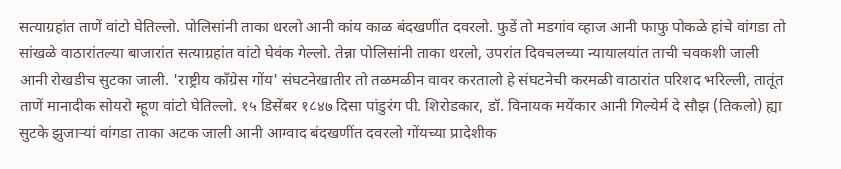सत्याग्रहांत ताणें वांटो घेतिल्लो. पोलिसांनी ताका धरलो आनी कांय काळ बंदखणींत दवरलो. फुडें तो मडगांव व्हाज आनी फाफु पोकळे हांचे वांगडा तो सांखळे वाठारांतल्या बाजारांत सत्याग्रहांत वांटो घेवंक गेल्लो. तेन्ना पोलिसांनी ताका धरलो, उपरांत दिवचलच्या न्यायालयांत ताची चवकशी जाली आनी रोखडीच सुटका जाली. 'राष्ट्रीय काँग्रेस गोंय' संघटनेखातीर तो तळमळीन वावर करतालो हे संघटनेची करमळी वाठारांत परिशद भरिल्ली, तातूंत ताणें मानादीक सोयरो म्हूण वांटो घेतिल्लो. १५ डिसेंबर १८४७ दिसा पांडुरंग पी. शिरोडकार, डॉ. विनायक मयेंकार आनी गिल्येर्म दे सौझ (तिकलो) ह्या सुटके झुजाऱ्यां वांगडा ताका अटक जाली आनी आग्वाद बंदखणींत दवरलो गोंयच्या प्रादेशीक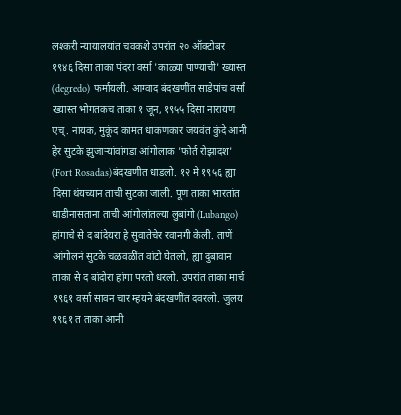लश्करी न्यायालयांत चवकशे उपरांत २० ऑक्टोबर १९४६ दिसा ताका पंदरा वर्सा 'काळ्या पाण्याची' ख्यास्त (degredo) फर्मायली. आग्वाद बंदखणींत साडेपांच वर्सां ख्यास्त भोगतकच ताका १ जून, १९५५ दिसा नारायण एच्. नायक, मुकूंद कामत धाकणकार जयवंत कुंदे आनी हेर सुटके झुजाऱ्यांवांगडा आंगोलाक 'फोर्त रोझादश' (Fort Rosadas)बंदखणीत धाडलो. १२ मे १९५६ ह्या दिसा थंयच्यान ताची सुटका जाली. पूण ताका भारतांत धाडीनासताना ताची आंगोलांतल्या लुबांगो (Lubango) हांगाचे से द बांदेयरा हे सुवातेचेर रवानगी केली. ताणें आंगोलनं सुटके चळवळींत वांटो घेतलो, ह्या दुबावान ताका से द बांदोरा हांगा परतो धरलो. उपरांत ताका मार्च १९६१ वर्सा सावन चार म्हयने बंदखणींत दवरलो. जुलय १९६१ त ताका आनी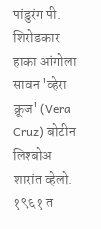पांडुरंग पी. शिरोडकार हाका आंगोला सावन 'व्हेरा क्रूज' (Vera Cruz) बोटीन लिश्बोअ शारांत व्हेलो. १९६१ त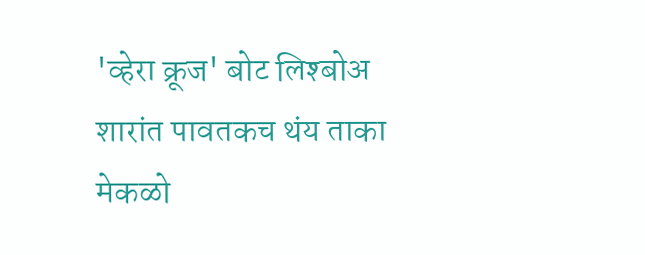'व्हेरा क्रूज' बोट लिश्बोअ शारांत पावतकच थंय ताका मेकळो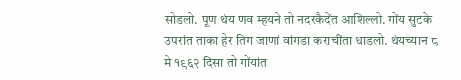सोडलो. पूण थंय णव म्हयने तो नदरकैदेंत आशिल्लो. गोंय सुटके उपरांत ताका हेर तिग जाणां वांगडा कराचींता धाडलो. थंयच्यान ८ मे १९६२ दिसा तो गोंयांत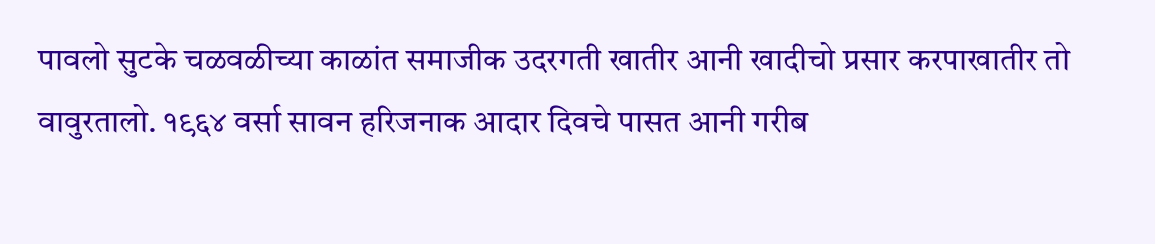पावलो सुटके चळवळीच्या काळांत समाजीक उदरगती खातीर आनी खादीचो प्रसार करपाखातीर तो वावुरतालो. १९६४ वर्सा सावन हरिजनाक आदार दिवचे पासत आनी गरीब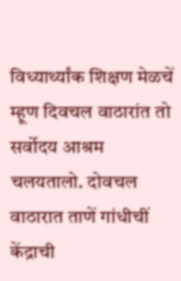विध्यार्थ्यांक शिक्षण मेळचें म्हूण दिवचल वाठारांत तो सर्वोदय आश्रम चलयतालो. दोवचल वाठारात ताणें गांधीचीं केंद्राची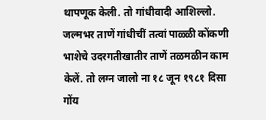थापणूक केली. तो गांधीवादी आशिल्लो. जल्मभर ताणें गांधीचीं तत्वां पाळ्ळी कोंकणी भाशेचे उदरगतीखातीर ताणें तळमळीन काम केलें. तो लग्न जालो ना १८ जून १९८१ दिसा गोंय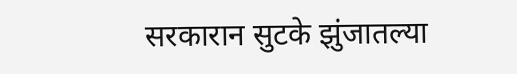सरकारान सुटके झुंजातल्या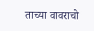ताच्या वावराचो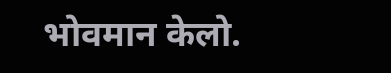भोवमान केलो.